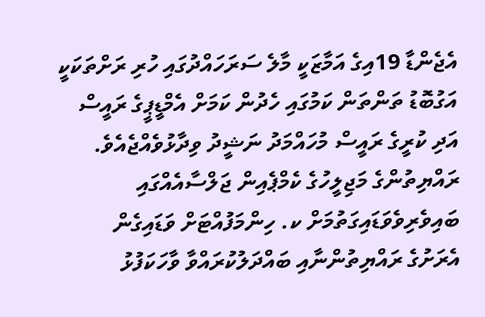އެޖެންޑާ 19އިގެ އަމާޒަކީ މާލެ ސަރަހައްދުގައި ހުރި ރަށްތަކަކީ އަގުބޮޑު ތަންތަން ކަމުގައި ހެދުން ކަމަށް އެމްޑީޕީގެ ރައީސް އަދި ކުރީގެ ރައީސް މުހައްމަދު ނަޝީދު ވިދާޅުވެއްޖެއެވެ.
ރައްޔިތުންގެ މަޖިލީހުގެ ކެމްޕެއިން ޖަލްސާއެއްގައި ބައިވެރިވެވަޑައިގަތުމަށް ކ. ހިންމަފުއްޓަށް ވަޑައިގެން އެރަށުގެ ރައްޔިތުންނާއި ބައްދަލުކުރައްވާ ވާހަކަފުޅު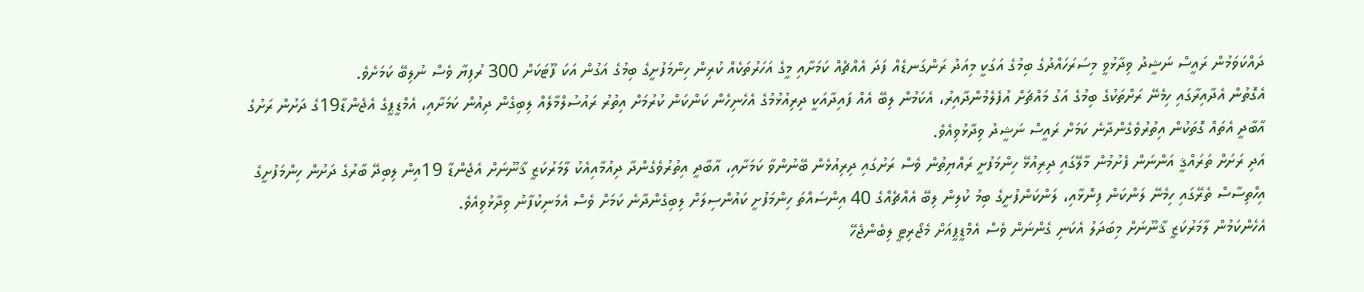ދައްކަވަމުން ރައީސް ނަޝީދު ވިދާޅުވީ މިސަރަހައްދުގެ ބިމުގެ އަގަކީ މިއަދު ރަންގަނޑެއް ފަދަ އެއްޗެއް ކަމަށާއި މީގެ އަހަރުތަކެއް ކުރިން ހިންމަފުށީގެ ބިމުގެ އަގުން އަކަ ފޫޓަކަށް 300 ރުފިޔާ ވެސް ނުލިބޭ ކަމަށެވެ.
އެގޮތުން އެދާއިރާގައި ހިމެނޭ ރަށްތަކުގެ ބިމުގެ އަގު މައްޗަށް އުފެލެމުންދާއިރު، އެކަމުން ލިބޭ އެއް ފައިދާއަކީ ދިރިއުޅުމުގެ އެހެނިހެން ކަންކަން ކުރުމަށް އިތުރު ރައުސުލްމާލެއް ލިބިގެން ދިއުން ކަމަށާއި، އެމްޑީޕީގެ އެޖެންޑާ19ގެ ދަށުން ރަށުގެ އާބާދީ އެތައް ގޮތަކުން އިތުރުވެގެންދާނެ ކަމަށް ރައީސް ނަޝީދު ވިދާޅުވިއެވެ.
އަދި ރަށަށް ތަރައްޤީ އަންނަން ފެށުމުން މާލޭގައި ދިރިއުޅޭ ހިންމަފުށީ ރައްޔިތުން ވެސް ރަށުގައި ދިރިއުޅެން ބޭނުންވާ ކަމަށާއި، އާބާދީ އިތުރުވެގެންދާ ދިއުމާއިއެކު ލާމަރުކަޒީ ޤާނޫނަށް އެޖެންޑާ 19އިން ލިބިދޭ ބާރުގެ ދަށުން ހިންމަފުށީގެ އިހްތިސާސް ތެރޭގައި ހިމެނޭ ލަންކަން ފިނޮޅާއި، ލަންކަންފުށީގެ ބިމު ކުލިން ލިބޭ އެއްޗެއްގެ 40 އިންސައްތަ ހިންމަފުށީ ކައުންސިލަށް ލިބިގެންދާނެ ކަމަށް ވެސް އެމަނިކުފާނު ވިދާޅުވިއެވެ.
އެހެންކަމުން ލާމަރުކަޒީ ޤާނޫނަށް މިބަދަލު އެކަނި ގެންނަން ވެސް އެމްޑީޕީއަށް މެޖޯރިޓީ ލިބެންޖެހޭ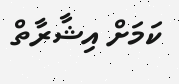ކަމަށް އިޝާރާތް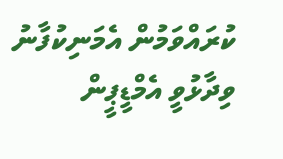ކުރައްވަމުން އެމަނިކުފާނު ވިދާޅުވީ އެމްޑީޕީން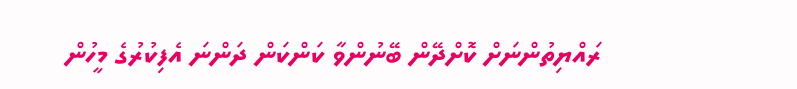ރައްޔިތުންނަށް ކޮށްދޭން ބޭނުންވާ ކަންކަން ދަންނަ އެފިކުރުގެ މީހުން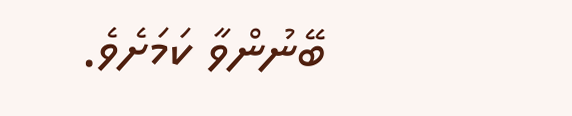ބޭނުންވާ ކަމަށެވެ.